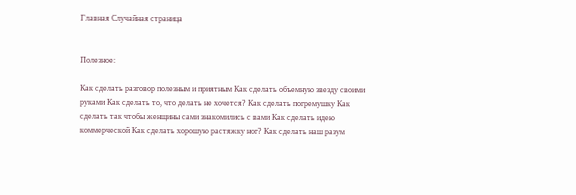Главная Случайная страница


Полезное:

Как сделать разговор полезным и приятным Как сделать объемную звезду своими руками Как сделать то, что делать не хочется? Как сделать погремушку Как сделать так чтобы женщины сами знакомились с вами Как сделать идею коммерческой Как сделать хорошую растяжку ног? Как сделать наш разум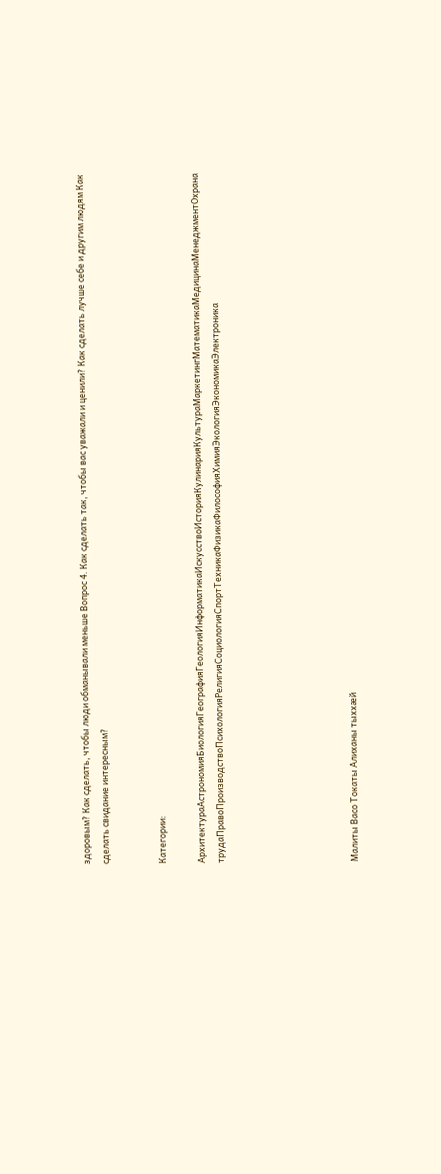здоровым? Как сделать, чтобы люди обманывали меньше Вопрос 4. Как сделать так, чтобы вас уважали и ценили? Как сделать лучше себе и другим людям Как сделать свидание интересным?


Категории:

АрхитектураАстрономияБиологияГеографияГеологияИнформатикаИскусствоИсторияКулинарияКультураМаркетингМатематикаМедицинаМенеджментОхрана трудаПравоПроизводствоПсихологияРелигияСоциологияСпортТехникаФизикаФилософияХимияЭкологияЭкономикаЭлектроника






Малиты Васо Токаты Алиханы тыххæй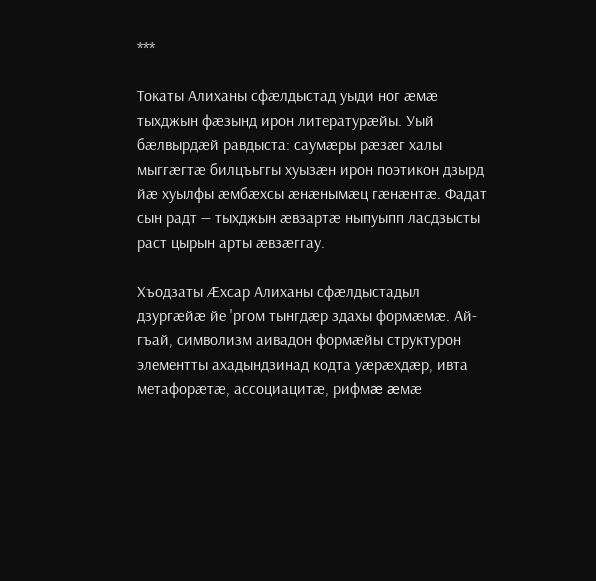***

Токаты Алиханы сфæлдыстад уыди ног æмæ тыхджын фæзынд ирон литературæйы. Уый бæлвырдæй равдыста: саумæры рæзæг халы мыггæгтæ билцъьггы хуызæн ирон поэтикон дзырд йæ хуылфы æмбæхсы æнæнымæц гæнæнтæ. Фадат сын радт — тыхджын æвзартæ ныпуыпп ласдзысты раст цырын арты æвзæггау.

Хъодзаты Æхсар Алиханы сфæлдыстадыл дзургæйæ йе 'ргом тынгдæр здахы формæмæ. Ай-гъай, символизм аивадон формæйы структурон элементты ахадындзинад кодта уæрæхдæр, ивта метафорæтæ, ассоциацитæ, рифмæ æмæ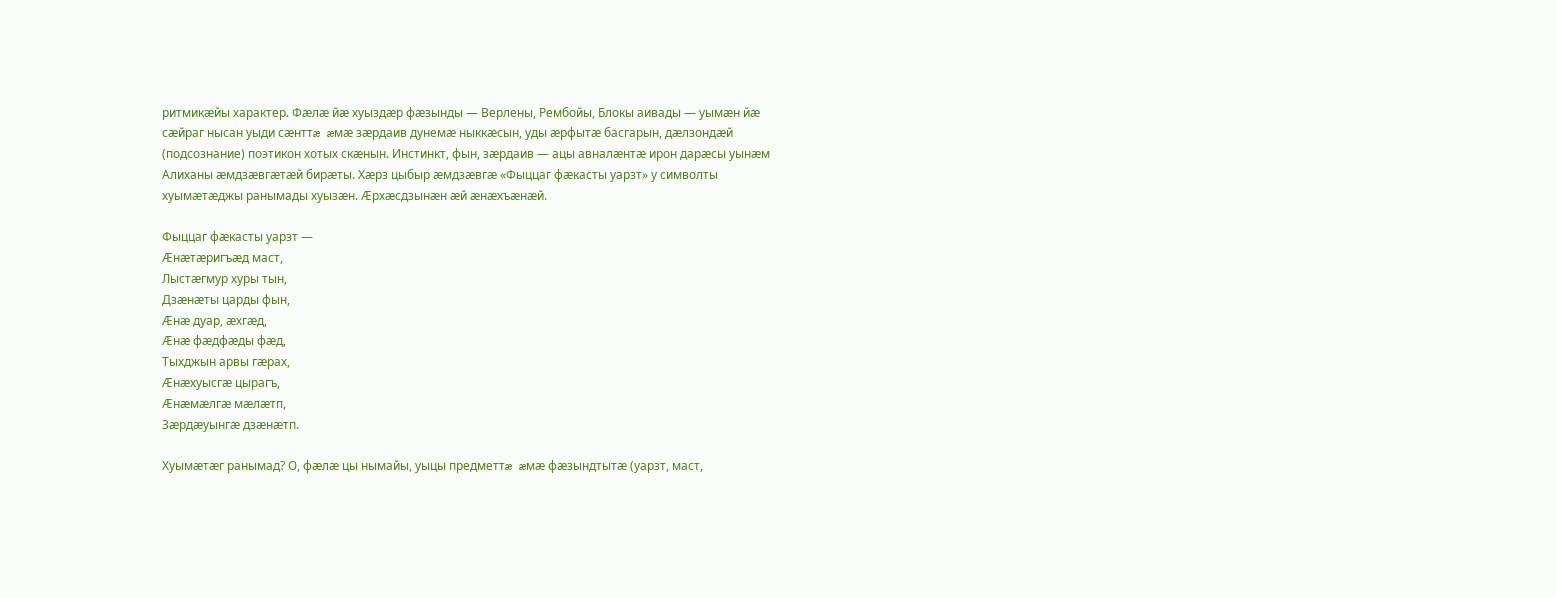ритмикæйы характер. Фæлæ йæ хуыздæр фæзынды — Верлены, Рембойы, Блокы аивады — уымæн йæ сæйраг нысан уыди сæнттæ æмæ зæрдаив дунемæ ныккæсын, уды æрфытæ басгарын, дæлзондæй (подсознание) поэтикон хотых скæнын. Инстинкт, фын, зæрдаив — ацы авналæнтæ ирон дарæсы уынæм Алиханы æмдзæвгæтæй бирæты. Хæрз цыбыр æмдзæвгæ «Фыццаг фæкасты уарзт» у символты хуымæтæджы ранымады хуызæн. Æрхæсдзынæн æй æнæхъæнæй.

Фыццаг фæкасты уарзт —
Æнæтæригъæд маст,
Лыстæгмур хуры тын,
Дзæнæты царды фын,
Æнæ дуар, æхгæд,
Æнæ фæдфæды фæд,
Тыхджын арвы гæрах,
Æнæхуысгæ цырагъ,
Æнæмæлгæ мæлæтп,
Зæрдæуынгæ дзæнæтп.

Хуымæтæг ранымад? О, фæлæ цы нымайы, уыцы предметтæ æмæ фæзындтытæ (уарзт, маст,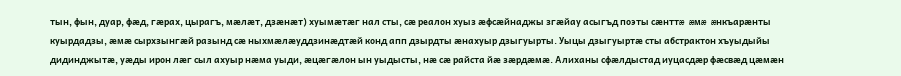тын, фын, дуар, фæд, гæрах, цырагъ, мæлæт, дзæнæт) хуымæтæг нал сты, сæ реалон хуыз æфсæйнаджы згæйау асыгъд поэты сæнттæ æмæ æнкъарæнты куырдадзы, æмæ сырхзынгæй разынд сæ ныхмæлæуддзинæдтæй конд апп дзырдты æнахуыр дзыгуырты. Уыцы дзыгуыртæ сты абстрактон хъуыдыйы дидинджытæ, уæды ирон лæг сыл ахуыр нæма уыди, æцæгæлон ын уыдысты, нæ сæ райста йæ зæрдæмæ. Алиханы сфæлдыстад иуцасдæр фæсвæд цæмæн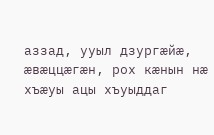аззад, ууыл дзургæйæ, æвæццæгæн, рох кæнын нæ хъæуы ацы хъуыддаг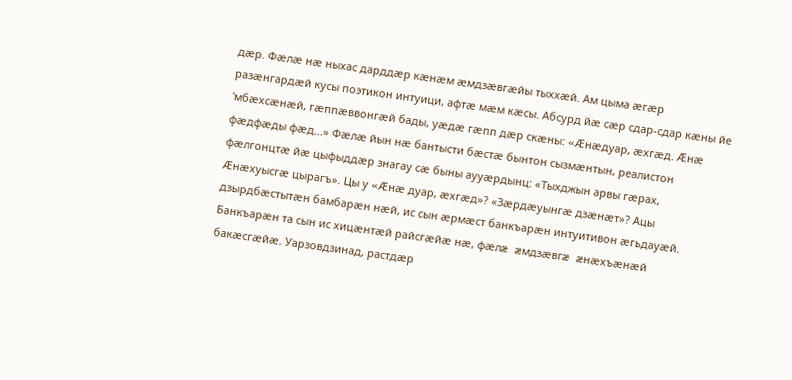дæр. Фæлæ нæ ныхас дарддæр кæнæм æмдзæвгæйы тыххæй. Ам цыма æгæр разæнгардæй кусы поэтикон интуици, афтæ мæм кæсы. Абсурд йæ сæр сдар-сдар кæны йе 'мбæхсæнæй, гæппæввонгæй бады, уæдæ гæпп дæр скæны: «Æнæдуар, æхгæд. Æнæ фæдфæды фæд...» Фæлæ йын нæ бантысти бæстæ бынтон сызмæнтын, реалистон фæлгонцтæ йæ цыфыддæр знагау сæ быны аууæрдынц: «Тыхджын арвы гæрах, Æнæхуысгæ цырагъ». Цы у «Æнæ дуар, æхгæд»? «Зæрдæуынгæ дзæнæт»? Ацы дзырдбæстытæн бамбарæн нæй, ис сын æрмæст банкъарæн интуитивон æгьдауæй. Банкъарæн та сын ис хицæнтæй райсгæйæ нæ, фæлæ æмдзæвгæ æнæхъæнæй бакæсгæйæ. Уарзовдзинад, растдæр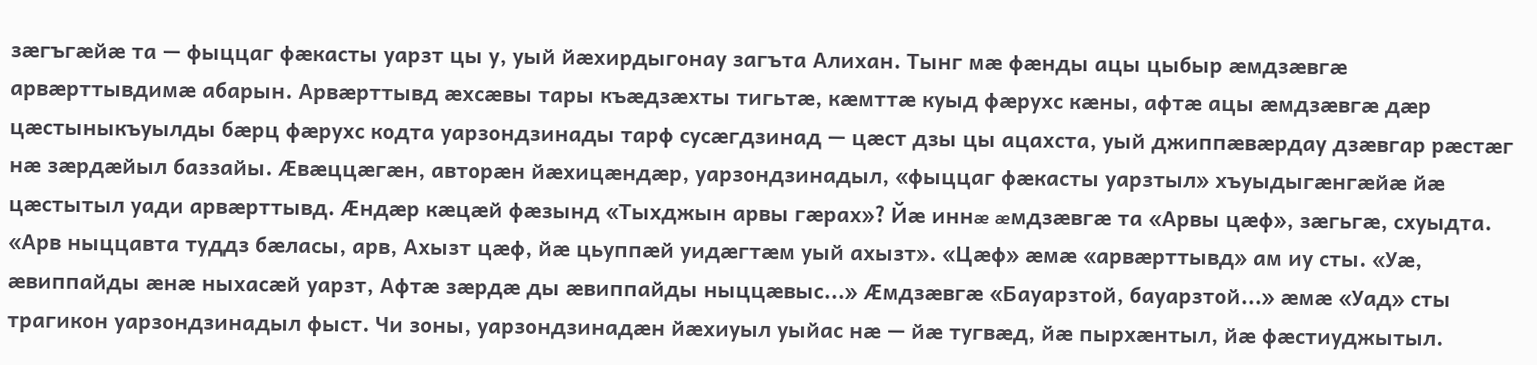зæгъгæйæ та — фыццаг фæкасты уарзт цы у, уый йæхирдыгонау загъта Алихан. Тынг мæ фæнды ацы цыбыр æмдзæвгæ арвæрттывдимæ абарын. Арвæрттывд æхсæвы тары къæдзæхты тигьтæ, кæмттæ куыд фæрухс кæны, афтæ ацы æмдзæвгæ дæр цæстыныкъуылды бæрц фæрухс кодта уарзондзинады тарф сусæгдзинад — цæст дзы цы ацахста, уый джиппæвæрдау дзæвгар рæстæг нæ зæрдæйыл баззайы. Æвæццæгæн, авторæн йæхицæндæр, уарзондзинадыл, «фыццаг фæкасты уарзтыл» хъуыдыгæнгæйæ йæ цæстытыл уади арвæрттывд. Æндæр кæцæй фæзынд «Тыхджын арвы гæрах»? Йæ иннæ æмдзæвгæ та «Арвы цæф», зæгьгæ, схуыдта. «Арв ныццавта туддз бæласы, арв, Ахызт цæф, йæ цьуппæй уидæгтæм уый ахызт». «Цæф» æмæ «арвæрттывд» ам иу сты. «Уæ, æвиппайды æнæ ныхасæй уарзт, Афтæ зæрдæ ды æвиппайды ныццæвыс...» Æмдзæвгæ «Бауарзтой, бауарзтой...» æмæ «Уад» сты трагикон уарзондзинадыл фыст. Чи зоны, уарзондзинадæн йæхиуыл уыйас нæ — йæ тугвæд, йæ пырхæнтыл, йæ фæстиуджытыл.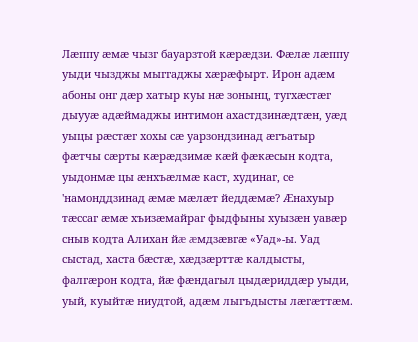Лæппу æмæ чызг бауарзтой кæрæдзи. Фæлæ лæппу уыди чызджы мыггаджы хæрæфырт. Ирон адæм абоны онг дæр хатыр куы нæ зонынц, тугхæстæг дыууæ адæймаджы интимон ахастдзинæдтæн, уæд уыцы рæстæг хохы сæ уарзондзинад æгъатыр фæтчы сæрты кæрæдзимæ кæй фæкæсын кодта, уыдонмæ цы æнхъæлмæ каст, худинаг, се 'намонддзинад æмæ мæлæт йеддæмæ? Æнахуыр тæссаг æмæ хъизæмайраг фыдфыны хуызæн уавæр сныв кодта Алихан йæ æмдзæвгæ «Уад»-ы. Уад сыстад, хаста бæстæ, хæдзæрттæ калдысты, фалгæрон кодта, йæ фæндагыл цыдæриддæр уыди, уый, куыйтæ ниудтой, адæм лыгъдысты лæгæттæм.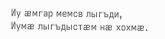Иу æмгар мемсв лыгъди,
Иумæ лыгъдыстæм нæ хохмæ.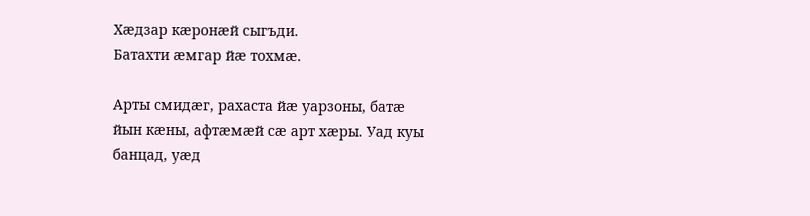Хæдзар кæронæй сыгъди.
Батахти æмгар йæ тохмæ.

Арты смидæг, рахаста йæ уарзоны, батæ йын кæны, афтæмæй сæ арт хæры. Уад куы банцад, уæд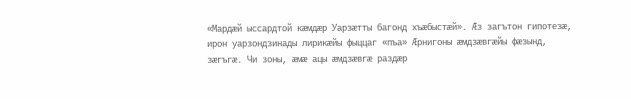«Мардæй ыссардтой кæмдæр Уарзæтты багонд хъæбыстæй». Æз загътон гипотезæ, ирон уарзондзинады лирикæйы фыццаг «пъа» Æрнигоны æмдзæвгæйы фæзынд, зæгъгæ. Чи зоны, æмæ ацы æмдзæвгæ раздæр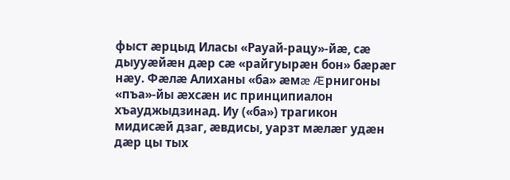фыст æрцыд Иласы «Рауай-рацу»-йæ, сæ дыууæйæн дæр сæ «райгуырæн бон» бæрæг нæу. Фæлæ Алиханы «ба» æмæ Æрнигоны «пъа»-йы æхсæн ис принципиалон хъауджыдзинад. Иу («ба») трагикон мидисæй дзаг, æвдисы, уарзт мæлæг удæн дæр цы тых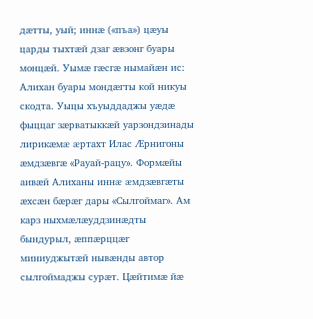дæтты, уый; иннæ («пъа») цæуы царды тыхтæй дзаг æвзонг буары монцæй. Уымæ гæсгæ нымайæн ис: Алихан буары мондæгты кой никуы скодта. Уыцы хъуыддаджы уæдæ фыццаг зæрватыккæй уарзондзинады лирикæмæ æртахт Илас Æрнигоны æмдзæвгæ «Рауай-рацу». Формæйы аивæй Алиханы иннæ æмдзæвгæты æхсæн бæрæг дары «Сылгоймаг». Ам карз ныхмæлæуддзинæдты бындурыл, æппæрццæг миниуджытæй нывæнды автор сылгоймаджы сурæт. Цæйтимæ йæ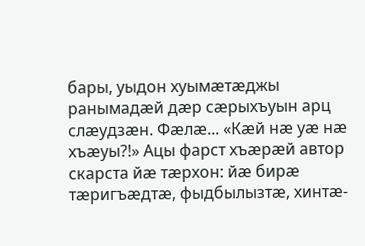бары, уыдон хуымæтæджы ранымадæй дæр сæрыхъуын арц слæудзæн. Фæлæ... «Кæй нæ уæ нæ хъæуы?!» Ацы фарст хъæрæй автор скарста йæ тæрхон: йæ бирæ тæригъæдтæ, фыдбылызтæ, хинтæ-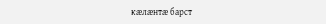кæлæнтæ барст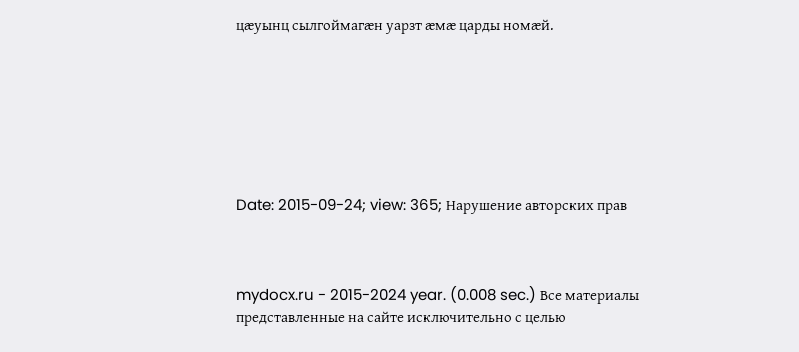цæуынц сылгоймагæн уарзт æмæ царды номæй.







Date: 2015-09-24; view: 365; Нарушение авторских прав



mydocx.ru - 2015-2024 year. (0.008 sec.) Все материалы представленные на сайте исключительно с целью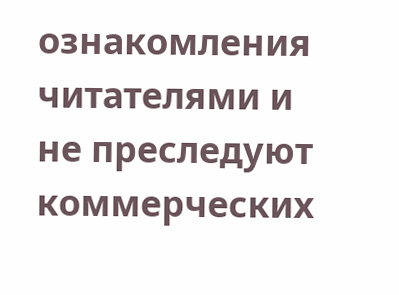ознакомления читателями и не преследуют коммерческих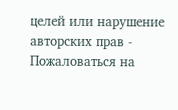целей или нарушение авторских прав - Пожаловаться на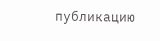публикацию